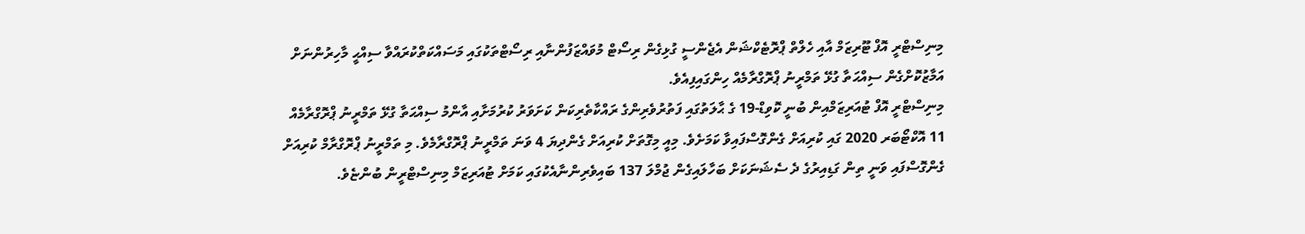މިނިސްޓްރީ އޮފް ޓޫރިޒަމް އާއި ހެލްތް ޕްރޮޓެކްޝަން އެޖެންސީ ގުޅިގެން ރިސޯޓް މުވައްޒަފުންނާއި ރިސޯޓްތަކުގައި މަސައްކަތްކުރައްވާ ސިއްޙީ މާހިރުންނަށް އަމާޒުކޮށްގެން ސިއްޙަތާ ގުޅޭ ތަމްރީނު ޕްރޮގްރާމެއް ހިންގައިފިއެވެ.
މިނިސްޓްރީ އޮފް ޓުއަރިޒަމްއިން ބުނީ ކޮވިޑް-19 ގެ ޙާލަތުގައި ފަތުރުވެރިންގެ ރައްކާތެރިކަން ކަށަވަރު ކުރުމަށާއި އާންމު ސިއްޙަތާ ގުޅޭ ތަމްރީނު ޕްރޮގްރާމެއް 11 އޮކްޓޯބަރ 2020 ގައި ކުރިއަށް ގެންގޮސްފައިވާ ކަމަށެވެ. މިއީ މިގޮތަށް ކުރިއަށް ގެންދިޔަ 4 ވަނަ ތަމްރީނު ޕްރޮގްރާމެވެ. މި ތަމްރީނު ޕްރޮގްރާމް ކުރިއަށް ގެންގޮސްފައި ވަނީ ތިން ގަޑިއިރުގެ ދެ ސެޝަނަކަށް ބަހާލައިގެން ޖުމްލަ 137 ބައިވެރިންނާއެކުގައި ކަމަށް ޓުއަރިޒަމް މިނިސްޓްރީން ބުންޏެވެ.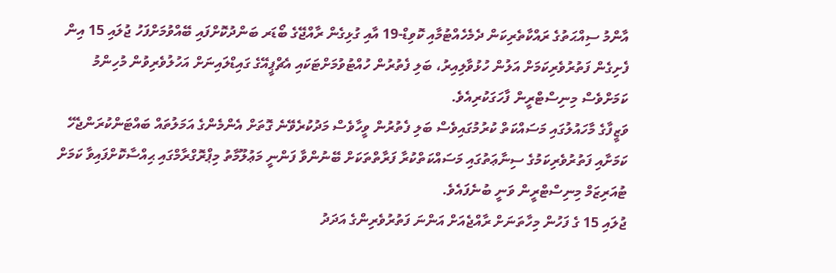އާންމު ސިއްޙަތުގެ ރައްކާތެރިކަން ދެމެހެއްޓުމާއި ކޮވިޑް-19 އާއި ގުޅިގެން ރާއްޖޭގެ ބޯޑަރ ބަންދުކޮށްފައި ބޭއްވުމަށްފަހު ޖުލައި 15 އިން ފެށިގެން ފަތުރުވެރިކަމަށް އަލުން ހުޅުވާލިއިރު، ބަލި ފެތުރުން ހުއްޓުވުމަށްޓަކައި އެޗްޕީއޭގެ ގައިޑްލައިނަށް އަހުލުވެރިވުން މުހިންމު ކަމަށްވެސް މިނިސްޓްރީން ފާހަގަކުރިއެވެ.
ވަޒީފާގެ މާހައުލުގައި މަސައްކަތް ކުރުމުގައިވެސް ބަލި ފެތުރުން ވީހާވެސް މަދުކުރެވޭނެ ގޮތަށް އެންމެންގެ އަމަލުތައް ބައްޓަންކުރަންޖެހޭ ކަމަށާއި ފަތުރުވެރިކަމުގެ ސިނާޢަތުގައި މަސައްކަތްކުރާ ފަރާތްތަކަށް ބޭނުންވާ ފަންނީ މަޢުލޫމާތު މިޕްރޮގްރާމްގައި ޙިއްސާކޮށްފައިވާ ކަމަށް ޓުއަރިޒަމް މިނިސްޓްރީން ވަނީ ބުނެފައެވެ.
ޖުލައި 15 ގެ ފަހުން މިހާތަނަށް ރާއްޖެއަށް އަންނަ ފަތުރުވެރިންގެ އަދަދު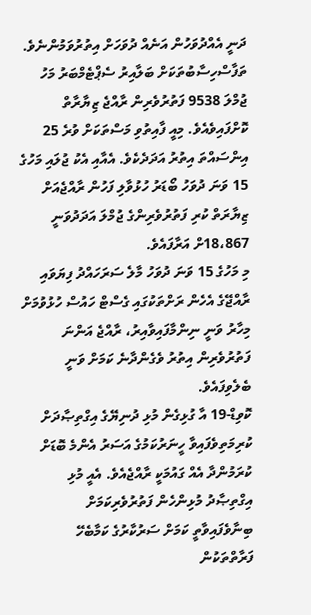ދަނީ އެއްދުވަހުން އަނެއް ދުވަހަށް އިތުރުވަމުންނެވެ. ތަފާސްހިސާބުތަކަށް ބަލާއިރު ސެޕްޓެމްބަރު މަހު ޖުމްލަ 9538 ފަތުރުވެރިން ރާއްޖެ ޒިޔާރާތް ކޮށްފައިވެއެވެ. މިއީ ފާއިތުވި މަސްތަކަށް ވުރެ 25 އިންސައްތަ އިތުރު އަދަދެކެވެ. އެއާއި އެކު ޖުލައި މަހުގެ 15 ވަނަ ދުވަހު ބޯޑަރު ހުޅުވާލި ފަހުން ރާއްޖެއަށް ޒިޔާރަތް ކުރި ފަތުރުވެރިންގެ ޖުމްލަ އަދަދުވަނީ 18،867ށް އަރާފައެވެ.
މި މަހުގެ 15 ވަނަ ދުވަހު މާލެ ސަރަހައްދު ފިޔަވައި ރާއްޖޭގެ އެހެން ރަށްތަކުގައި ގެސްޓް ހައުސް ހުޅުވުމަށް މިހާރު ވަނީ ނިންމާފައިވާއިރު، ރާއްޖެ އަންނަ ފަތުރުވެރިން އިތުރު ވެގެންދާނެ ކަމަށް ވަނީ ބެލެވިފައެވެ.
ކޮވިޑް-19 އާ ގުޅިގެން މުޅި ދުނިޔޭގެ އިގްތިޞާދަށް ކުރިމަތިވެފައިވާ ހީނަރުކަމުގެ އަސަރު އެންމެ ބޮޑަށް ކުރަމުންދާ އެއް ގައުމަކީ ރާއްޖެއެވެ. އެއީ މުޅި އިގްތިޞާދު މުޅިންހެން ފަތުރުވެރިކަމަށް ބިނާވެފައިވާތީ ކަމަށް ސަރުކާރުގެ ކަމާބެހޭ ފަރާތްތަކުން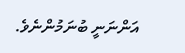އަންނަނީ ބުނަމުންނެވެ.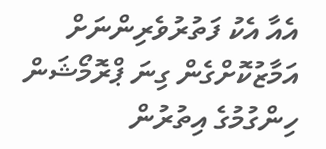އެއާ އެކު ފަތުރުވެރިންނަށް އަމާޒުކޮށްގެން ގިނަ ޕްރޮމޯޝަން ހިންގުމުގެ އިތުރުން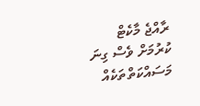ރާއްޖެ މާކެޓް ކުރުމަށް ވެސް ގިނަ މަސައްކަތްތަކެއް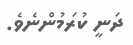ދަނީ ކުރަމުންނެވެ.